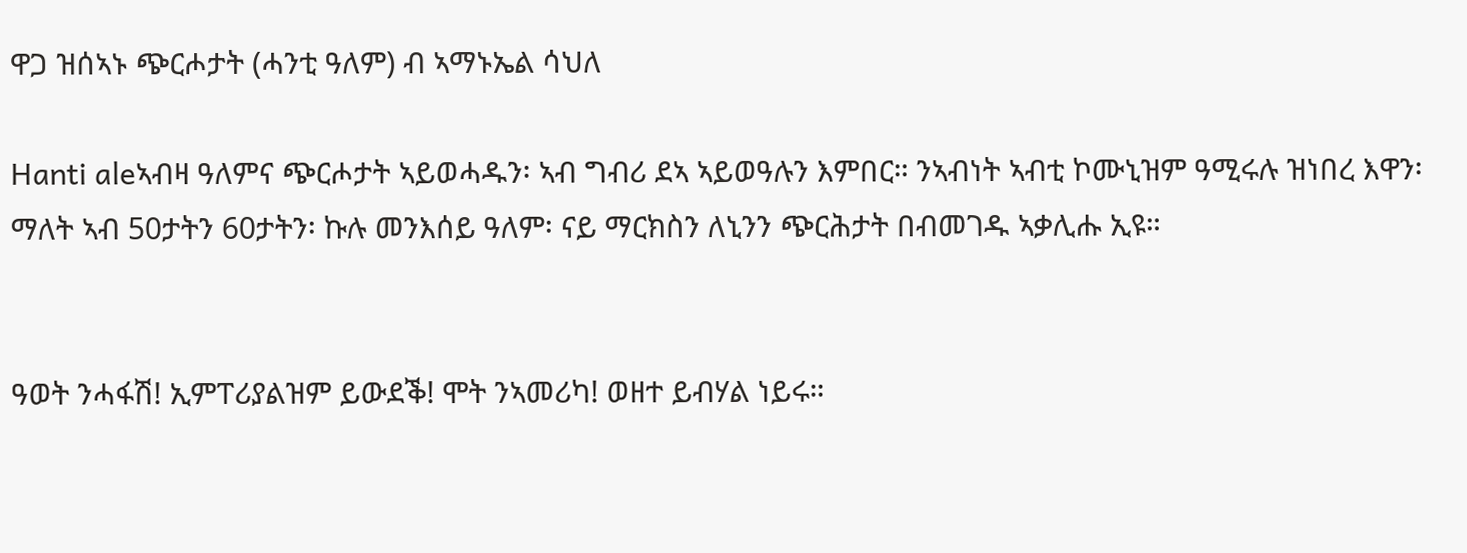ዋጋ ዝሰኣኑ ጭርሖታት (ሓንቲ ዓለም) ብ ኣማኑኤል ሳህለ

Hanti aleኣብዛ ዓለምና ጭርሖታት ኣይወሓዱን፡ ኣብ ግብሪ ደኣ ኣይወዓሉን እምበር። ንኣብነት ኣብቲ ኮሙኒዝም ዓሚሩሉ ዝነበረ እዋን፡ ማለት ኣብ 50ታትን 60ታትን፡ ኩሉ መንእሰይ ዓለም፡ ናይ ማርክስን ለኒንን ጭርሕታት በብመገዱ ኣቃሊሑ ኢዩ።


ዓወት ንሓፋሽ! ኢምፐሪያልዝም ይውደቕ! ሞት ንኣመሪካ! ወዘተ ይብሃል ነይሩ።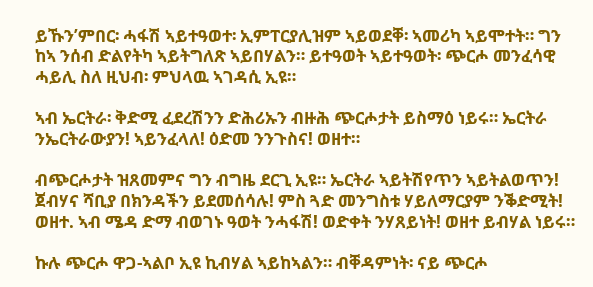ይኹን’ምበር፡ ሓፋሽ ኣይተዓወተ፡ ኢምፐርያሊዝም ኣይወደቐ፡ ኣመሪካ ኣይሞተት። ግን ከኣ ንሰብ ድልየትካ ኣይትግለጽ ኣይበሃልን። ይተዓወት ኣይተዓወት፡ ጭርሖ መንፈሳዊ ሓይሊ ስለ ዚህብ፡ ምህላዉ ኣገዳሲ ኢዩ።

ኣብ ኤርትራ፡ ቅድሚ ፈደረሽንን ድሕሪኡን ብዙሕ ጭርሖታት ይስማዕ ነይሩ። ኤርትራ ንኤርትራውያን! ኣይንፈላለ! ዕድመ ንንጉስና! ወዘተ።

ብጭርሖታት ዝጸመምና ግን ብግዜ ደርጊ ኢዩ። ኤርትራ ኣይትሽየጥን ኣይትልወጥን! ጀብሃና ሻቢያ በክንዳችን ይደመሰሳሉ! ምስ ጓድ መንግስቱ ሃይለማርያም ንቕድሚት! ወዘተ. ኣብ ሜዳ ድማ ብወገኑ ዓወት ንሓፋሽ! ወድቀት ንሃጸይነት! ወዘተ ይብሃል ነይሩ።

ኩሉ ጭርሖ ዋጋ-ኣልቦ ኢዩ ኪብሃል ኣይከኣልን። ብቐዳምነት፡ ናይ ጭርሖ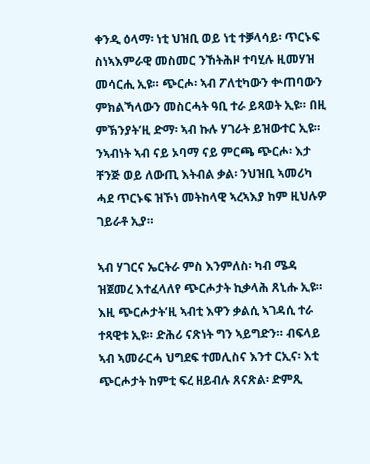ቀንዲ ዕላማ፡ ነቲ ህዝቢ ወይ ነቲ ተቓላሳይ፡ ጥርኑፍ ስነኣእምራዊ መስመር ንኸትሕዞ ተባሂሉ ዚመሃዝ  መሳርሒ ኢዩ። ጭርሖ፡ ኣብ ፖለቲካውን ቍጠባውን ምክልኻላውን መስርሓት ዓቢ ተራ ይጻወት ኢዩ። በዚ ምኽንያት’ዚ ድማ፡ ኣብ ኩሉ ሃገራት ይዝውተር ኢዩ። ንኣብነት ኣብ ናይ ኦባማ ናይ ምርጫ ጭርሖ፡ እታ ቸንጅ ወይ ለውጢ እትብል ቃል፡ ንህዝቢ ኣመሪካ ሓደ ጥርኑፍ ዝኾነ መትከላዊ ኣረኣእያ ከም ዚህሉዎ ገይራቶ ኢያ።

ኣብ ሃገርና ኤርትራ ምስ እንምለስ፡ ካብ ሜዳ ዝጀመረ እተፈላለየ ጭርሖታት ኪቃላሕ ጸኒሑ ኢዩ። እዚ ጭርሖታት’ዚ ኣብቲ እዋን ቃልሲ ኣገዳሲ ተራ ተጻዊቱ ኢዩ። ድሕሪ ናጽነት ግን ኣይግድን። ብፍላይ ኣብ ኣመራርሓ ህግደፍ ተመሊስና እንተ ርኢና፡ እቲ ጭርሖታት ከምቲ ፍረ ዘይብሉ ጸናጽል፡ ድምጺ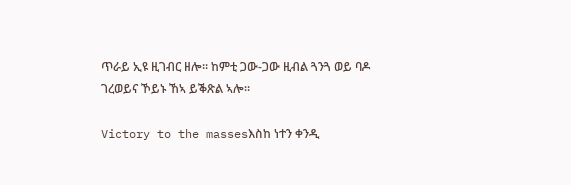ጥራይ ኢዩ ዚገብር ዘሎ። ከምቲ ጋው-ጋው ዚብል ጓንጓ ወይ ባዶ ገረወይና ኾይኑ ኸኣ ይቕጽል ኣሎ።

Victory to the massesእስከ ነተን ቀንዲ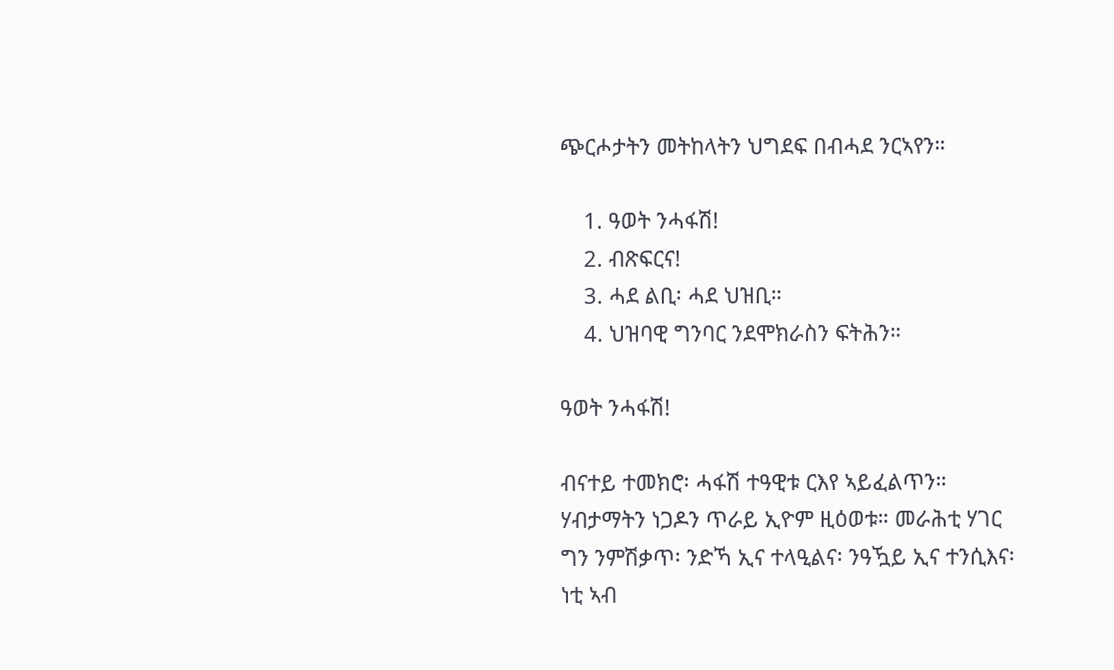ጭርሖታትን መትከላትን ህግደፍ በብሓደ ንርኣየን።

    1. ዓወት ንሓፋሽ!
    2. ብጽፍርና!
    3. ሓደ ልቢ፡ ሓደ ህዝቢ።
    4. ህዝባዊ ግንባር ንደሞክራስን ፍትሕን።

ዓወት ንሓፋሽ!

ብናተይ ተመክሮ፡ ሓፋሽ ተዓዊቱ ርእየ ኣይፈልጥን። ሃብታማትን ነጋዶን ጥራይ ኢዮም ዚዕወቱ። መራሕቲ ሃገር ግን ንምሽቃጥ፡ ንድኻ ኢና ተላዒልና፡ ንዓዃይ ኢና ተንሲእና፡ ነቲ ኣብ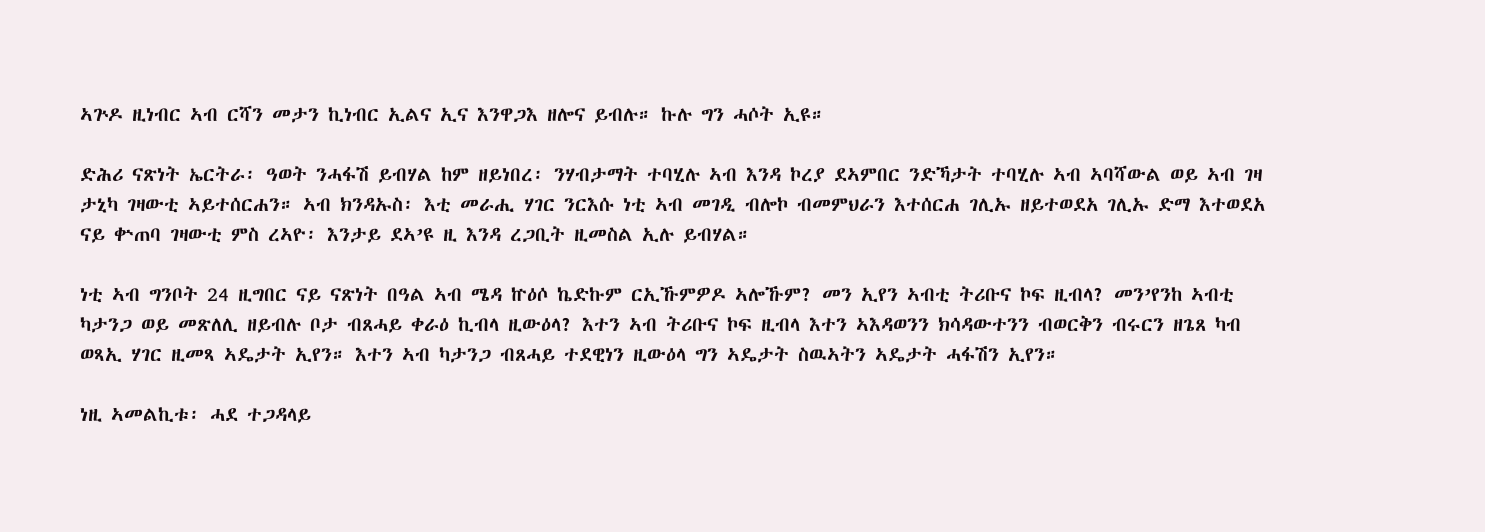ኣጕዶ ዚነብር ኣብ ርሻን መታን ኪነብር ኢልና ኢና እንዋጋእ ዘሎና ይብሉ። ኩሉ ግን ሓሶት ኢዩ።

ድሕሪ ናጽነት ኤርትራ፡ ዓወት ንሓፋሽ ይብሃል ከም ዘይነበረ፡ ንሃብታማት ተባሂሉ ኣብ እንዳ ኮረያ ደኣምበር ንድኻታት ተባሂሉ ኣብ ኣባሻውል ወይ ኣብ ገዛ ታኒካ ገዛውቲ ኣይተሰርሐን። ኣብ ክንዳኡስ፡ እቲ መራሒ ሃገር ንርእሱ ነቲ ኣብ መገዲ ብሎኮ ብመምህራን እተሰርሐ ገሊኡ ዘይተወደአ ገሊኡ ድማ እተወደአ ናይ ቍጠባ ገዛውቲ ምስ ረኣዮ፡ እንታይ ደኣ’ዩ ዚ እንዳ ረጋቢት ዚመስል ኢሉ ይብሃል።

ነቲ ኣብ ግንቦት 24 ዚግበር ናይ ናጽነት በዓል ኣብ ሜዳ ኵዕሶ ኬድኩም ርኢኹምዎዶ ኣሎኹም? መን ኢየን ኣብቲ ትሪቡና ኮፍ ዚብላ? መን’የንከ ኣብቲ ካታንጋ ወይ መጽለሊ ዘይብሉ ቦታ ብጸሓይ ቀራዕ ኪብላ ዚውዕላ? እተን ኣብ ትሪቡና ኮፍ ዚብላ እተን ኣእዳወንን ክሳዳውተንን ብወርቅን ብሩርን ዘጌጸ ካብ ወጻኢ ሃገር ዚመጻ ኣዴታት ኢየን። እተን ኣብ ካታንጋ ብጸሓይ ተደዊነን ዚውዕላ ግን ኣዴታት ስዉኣትን ኣዴታት ሓፋሽን ኢየን።

ነዚ ኣመልኪቱ፡ ሓደ ተጋዳላይ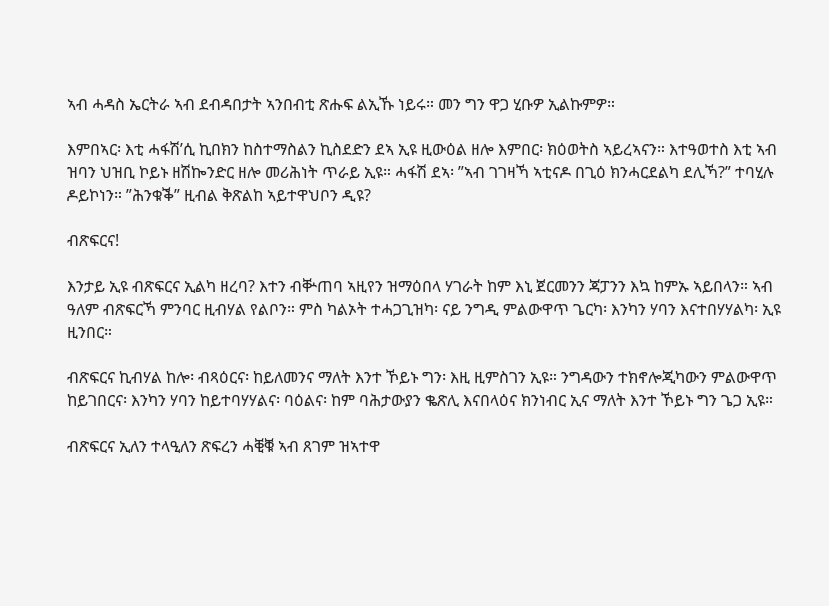ኣብ ሓዳስ ኤርትራ ኣብ ደብዳበታት ኣንበብቲ ጽሑፍ ልኢኹ ነይሩ። መን ግን ዋጋ ሂቡዎ ኢልኩምዎ።

እምበኣር፡ እቲ ሓፋሽ’ሲ ኪበክን ከስተማስልን ኪስደድን ደኣ ኢዩ ዚውዕል ዘሎ እምበር፡ ክዕወትስ ኣይረኣናን። እተዓወተስ እቲ ኣብ ዝባን ህዝቢ ኮይኑ ዘሽኰንድር ዘሎ መሪሕነት ጥራይ ኢዩ። ሓፋሽ ደኣ፡ ”ኣብ ገገዛኻ ኣቲናዶ በጊዕ ክንሓርደልካ ደሊኻ?” ተባሂሉ ዶይኮነን። ”ሕንቁቕ” ዚብል ቅጽልከ ኣይተዋህቦን ዲዩ?

ብጽፍርና!

እንታይ ኢዩ ብጽፍርና ኢልካ ዘረባ? እተን ብቝጠባ ኣዚየን ዝማዕበላ ሃገራት ከም እኒ ጀርመንን ጃፓንን እኳ ከምኡ ኣይበላን። ኣብ ዓለም ብጽፍርኻ ምንባር ዚብሃል የልቦን። ምስ ካልኦት ተሓጋጊዝካ፡ ናይ ንግዲ ምልውዋጥ ጌርካ፡ እንካን ሃባን እናተበሃሃልካ፡ ኢዩ ዚንበር።

ብጽፍርና ኪብሃል ከሎ፡ ብጻዕርና፡ ከይለመንና ማለት እንተ ኾይኑ ግን፡ እዚ ዚምስገን ኢዩ። ንግዳውን ተክኖሎጂካውን ምልውዋጥ ከይገበርና፡ እንካን ሃባን ከይተባሃሃልና፡ ባዕልና፡ ከም ባሕታውያን ቈጽሊ እናበላዕና ክንነብር ኢና ማለት እንተ ኾይኑ ግን ጌጋ ኢዩ።

ብጽፍርና ኢለን ተላዒለን ጽፍረን ሓቒቑ ኣብ ጸገም ዝኣተዋ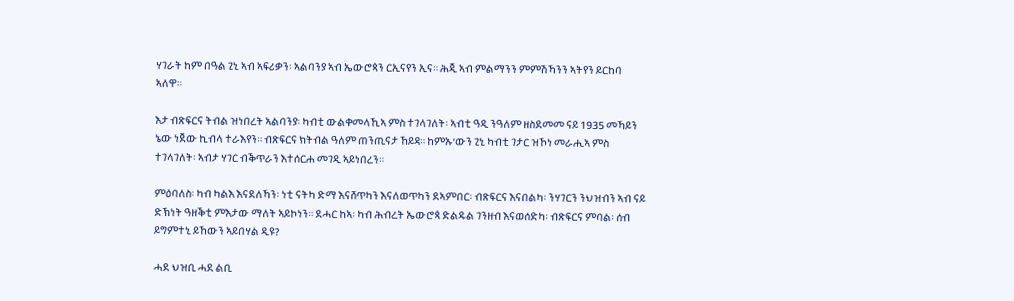ሃገራት ከም በዓል ጊኒ ኣብ ኣፍሪቃን፡ ኣልባንያ ኣብ ኤውሮጳን ርኢናየን ኢና። ሕጂ ኣብ ምልማንን ምምሽኻንን ኣትየን ይርከባ ኣለዋ።

እታ ብጽፍርና ትብል ዝነበረት ኣልባንያ፡ ካብቲ ውልቀመላኺኣ ምስ ተገላገለት፡ ኣብቲ ዓዲ ንዓለም ዘስደመመ ናይ 1935 መኻይን ኔው ነጀው ኪብላ ተራእየን። ብጽፍርና ክትብል ዓለም ጠንጢናታ ኸይዳ። ከምኡ’ውን ጊኒ ካብቲ ገታር ዝኾነ መራሒኣ ምስ ተገላገለት፡ ኣብታ ሃገር ብቕጥራን እተሰርሐ መገዲ ኣይነበረን።

ምዕባለስ፡ ካብ ካልእ እናደለኻን፡ ነቲ ናትካ ድማ እናሸጥካን እናለወጥካን ደኣምበር፡ ብጽፍርና እናበልካ፡ ንሃገርን ንህዝብን ኣብ ናይ ድኽነት ዓዘቕቲ ምእታው ማለት ኣይኮነን። ደሓር ከኣ፡ ካብ ሕብረት ኤውሮጳ ድልዱል ገንዘብ እናወሰድካ፡ ብጽፍርና ምባል፡ ሰብ ይግምተኒ ይኸውን ኣይበሃል ዲዩ?

ሓደ ህዝቢ ሓደ ልቢ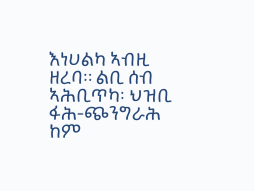እነሀልካ ኣብዚ ዘረባ። ልቢ ሰብ ኣሕቢጥካ፡ ህዝቢ ፋሕ-ጭንግራሕ ከም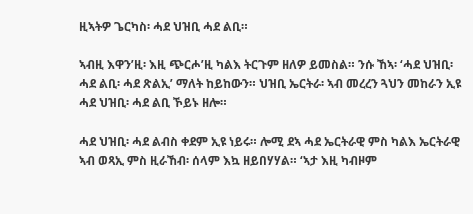ዚኣትዎ ጌርካስ፡ ሓደ ህዝቢ ሓደ ልቢ።

ኣብዚ እዋን’ዚ፡ እዚ ጭርሖ’ዚ ካልእ ትርጉም ዘለዎ ይመስል። ንሱ ኸኣ፡ ‘ሓደ ህዝቢ፡ ሓደ ልቢ፡ ሓደ ጽልኢ’ ማለት ከይከውን። ህዝቢ ኤርትራ፡ ኣብ መረረን ጓህን መከራን ኢዩ ሓደ ህዝቢ፡ ሓደ ልቢ ኾይኑ ዘሎ።

ሓደ ህዝቢ፡ ሓደ ልብስ ቀደም ኢዩ ነይሩ። ሎሚ ደኣ ሓደ ኤርትራዊ ምስ ካልእ ኤርትራዊ ኣብ ወጻኢ ምስ ዚራኸብ፡ ሰላም እኳ ዘይበሃሃል። ‘ኣታ እዚ ካብዞም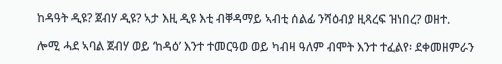ከዳዓት ዲዩ? ጀብሃ ዲዩ? ኣታ እዚ ዲዩ እቲ ብቐዳማይ ኣብቲ ሰልፊ ንሻዕብያ ዚጻረፍ ዝነበረ? ወዘተ.

ሎሚ ሓደ ኣባል ጀብሃ ወይ ‘ከዳዕ’ እንተ ተመርዓወ ወይ ካብዛ ዓለም ብሞት እንተ ተፈልየ፡ ደቀመዘምራን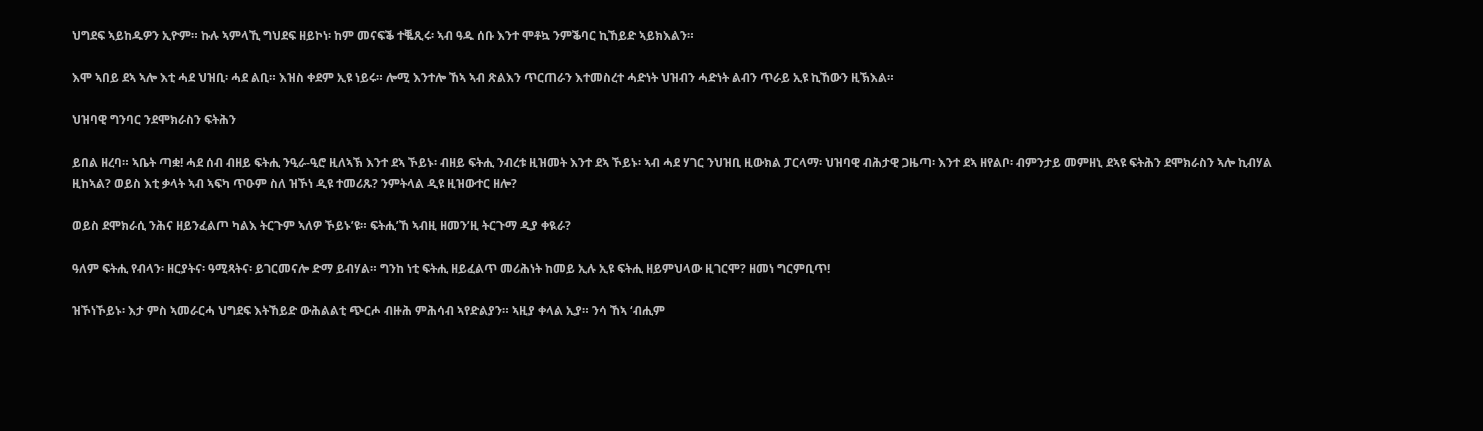ህግደፍ ኣይከዱዎን ኢዮም። ኩሉ ኣምላኺ ግህደፍ ዘይኮነ፡ ከም መናፍቕ ተቘጺሩ፡ ኣብ ዓዱ ሰቡ እንተ ሞቶኳ ንምቕባር ኪኸይድ ኣይክእልን።

እሞ ኣበይ ደኣ ኣሎ እቲ ሓደ ህዝቢ፡ ሓደ ልቢ። እዝስ ቀደም ኢዩ ነይሩ። ሎሚ እንተሎ ኸኣ ኣብ ጽልእን ጥርጠራን እተመስረተ ሓድነት ህዝብን ሓድነት ልብን ጥራይ ኢዩ ኪኸውን ዚኽእል።

ህዝባዊ ግንባር ንደሞክራስን ፍትሕን

ይበል ዘረባ። ኣቤት ጣቋ! ሓደ ሰብ ብዘይ ፍትሒ ንዒራ-ዒሮ ዚለኣኽ እንተ ደኣ ኾይኑ፡ ብዘይ ፍትሒ ንብረቱ ዚዝመት እንተ ደኣ ኾይኑ፡ ኣብ ሓደ ሃገር ንህዝቢ ዚውክል ፓርላማ፡ ህዝባዊ ብሕታዊ ጋዜጣ፡ እንተ ደኣ ዘየልቦ፡ ብምንታይ መምዘኒ ደኣዩ ፍትሕን ደሞክራስን ኣሎ ኪብሃል ዚከኣል? ወይስ እቲ ቃላት ኣብ ኣፍካ ጥዑም ስለ ዝኾነ ዲዩ ተመሪጹ? ንምትላል ዲዩ ዚዝውተር ዘሎ?

ወይስ ደሞክራሲ ንሕና ዘይንፈልጦ ካልእ ትርጉም ኣለዎ ኾይኑ’ዩ። ፍትሒ’ኸ ኣብዚ ዘመን’ዚ ትርጉማ ዲያ ቀዪራ?

ዓለም ፍትሒ የብላን፡ ዘርያትና፡ ዓሚጻትና፡ ይገርመናሎ ድማ ይብሃል። ግንከ ነቲ ፍትሒ ዘይፈልጥ መሪሕነት ከመይ ኢሉ ኢዩ ፍትሒ ዘይምህላው ዚገርሞ? ዘመነ ግርምቢጥ!

ዝኾነኾይኑ፡ እታ ምስ ኣመራርሓ ህግደፍ እትኸይድ ውሕልልቲ ጭርሖ ብዙሕ ምሕሳብ ኣየድልያን። ኣዚያ ቀላል ኢያ። ንሳ ኸኣ ‘ብሒም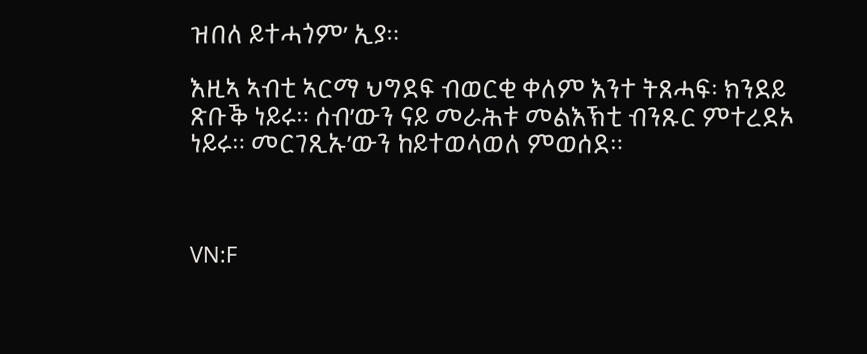ዝበለ ይተሓጎም’ ኢያ።

እዚኣ ኣብቲ ኣርማ ህግደፍ ብወርቂ ቀለም እንተ ትጸሓፍ፡ ክንደይ ጽቡቕ ነይሩ። ሰብ’ውን ናይ መራሕቱ መልእኽቲ ብንጹር ምተረደኦ ነይሩ። መርገጺኡ’ውን ከይተወላወለ ምወሰደ።



VN:F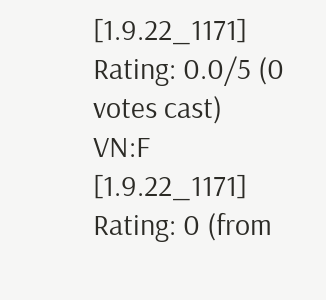[1.9.22_1171]
Rating: 0.0/5 (0 votes cast)
VN:F [1.9.22_1171]
Rating: 0 (from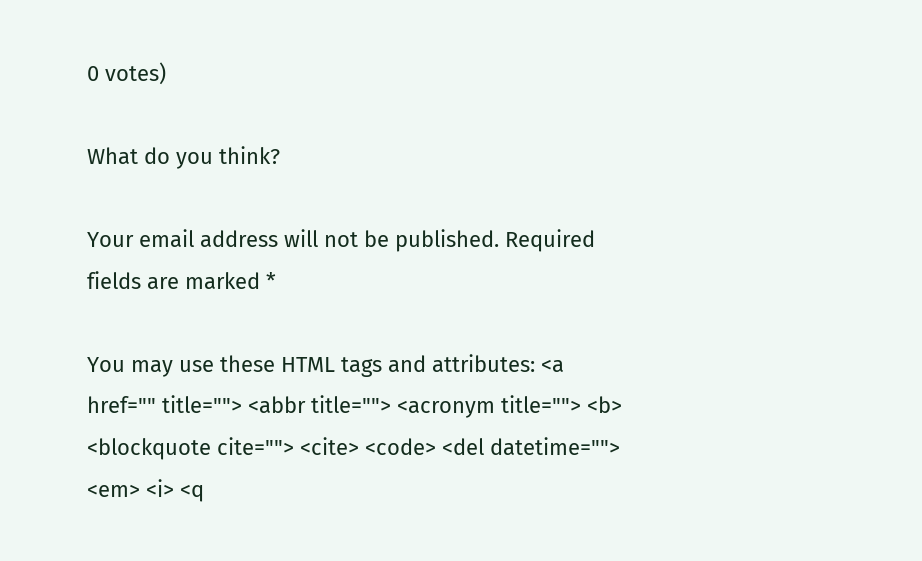0 votes)

What do you think?

Your email address will not be published. Required fields are marked *

You may use these HTML tags and attributes: <a href="" title=""> <abbr title=""> <acronym title=""> <b> <blockquote cite=""> <cite> <code> <del datetime=""> <em> <i> <q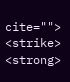cite=""> <strike> <strong>